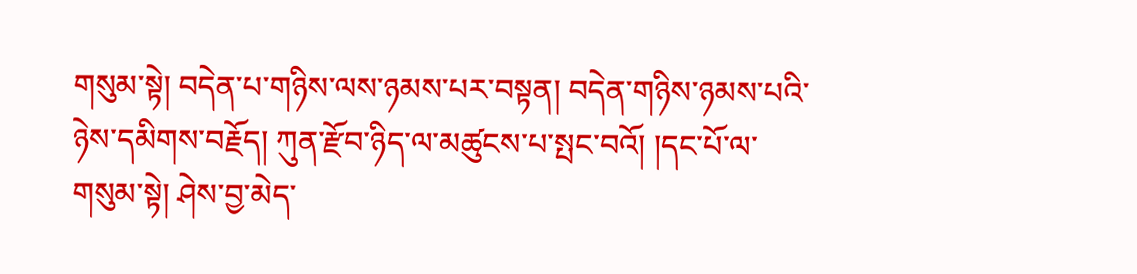གསུམ་སྟེ། བདེན་པ་གཉིས་ལས་ཉམས་པར་བསྟན། བདེན་གཉིས་ཉམས་པའི་ཉེས་དམིགས་བརྗོད། ཀུན་རྫོབ་ཉིད་ལ་མཚུངས་པ་སྤང་བའོ། །དང་པོ་ལ་གསུམ་སྟེ། ཤེས་བྱ་མེད་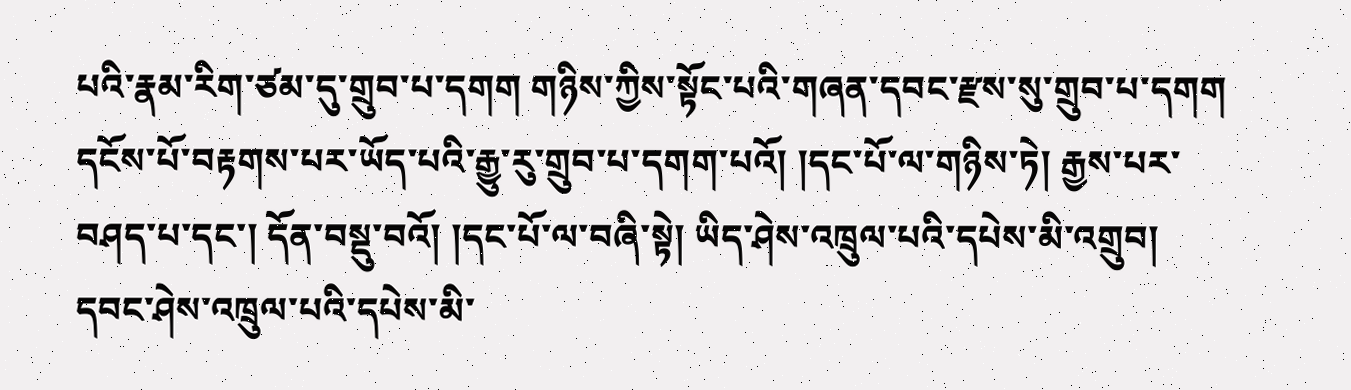པའི་རྣམ་རིག་ཙམ་དུ་གྲུབ་པ་དགག གཉིས་ཀྱིས་སྟོང་པའི་གཞན་དབང་རྫས་སུ་གྲུབ་པ་དགག དངོས་པོ་བརྟགས་པར་ཡོད་པའི་རྒྱུ་རུ་གྲུབ་པ་དགག་པའོ། །དང་པོ་ལ་གཉིས་ཏེ། རྒྱས་པར་བཤད་པ་དང་། དོན་བསྡུ་བའོ། །དང་པོ་ལ་བཞི་སྟེ། ཡིད་ཤེས་འཁྲུལ་པའི་དཔེས་མི་འགྲུབ། དབང་ཤེས་འཁྲུལ་པའི་དཔེས་མི་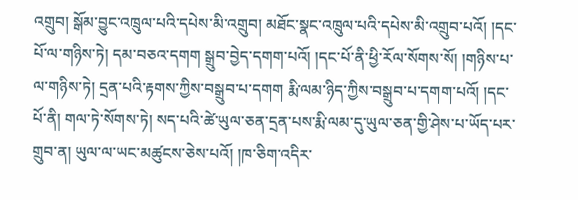འགྲུབ། སྒོམ་བྱུང་འཁྲུལ་པའི་དཔེས་མི་འགྲུབ། མཐོང་སྣང་འཁྲུལ་པའི་དཔེས་མི་འགྲུབ་པའོ། །དང་པོ་ལ་གཉིས་ཏེ། དམ་བཅའ་དགག སྒྲུབ་བྱེད་དགག་པའོ། །དང་པོ་ནི་ཕྱི་རོལ་སོགས་སོ། །གཉིས་པ་ལ་གཉིས་ཏེ། དྲན་པའི་རྟགས་ཀྱིས་བསྒྲུབ་པ་དགག རྨི་ལམ་ཉིད་ཀྱིས་བསྒྲུབ་པ་དགག་པའོ། །དང་པོ་ནི། གལ་ཏེ་སོགས་ཏེ། སད་པའི་ཚེ་ཡུལ་ཅན་དྲན་པས་རྨི་ལམ་དུ་ཡུལ་ཅན་གྱི་ཤེས་པ་ཡོད་པར་གྲུབ་ན། ཡུལ་ལ་ཡང་མཚུངས་ཅེས་པའོ། །ཁ་ཅིག་འདིར་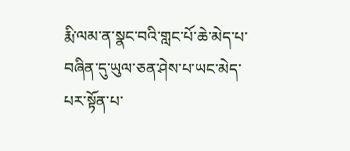རྨི་ལམ་ན་སྣང་བའི་གླང་པོ་ཆེ་མེད་པ་བཞིན་དུ་ཡུལ་ཅན་ཤེས་པ་ཡང་མེད་པར་སྟོན་པ་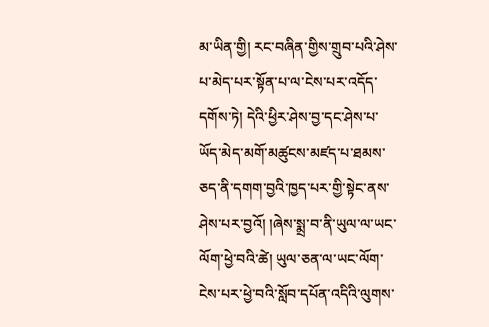མ་ཡིན་གྱི། རང་བཞིན་གྱིས་གྲུབ་པའི་ཤེས་པ་མེད་པར་སྟོན་པ་ལ་ངེས་པར་འདོད་དགོས་ཏེ། དེའི་ཕྱིར་ཤེས་བྱ་དང་ཤེས་པ་ཡོད་མེད་མགོ་མཚུངས་མཛད་པ་ཐམས་ཅད་ནི་དགག་བྱའི་ཁྱད་པར་གྱི་སྟེང་ནས་ཤེས་པར་བྱའོ། །ཞེས་སྨྲ་བ་ནི་ཡུལ་ལ་ཡང་ལོག་ཕྱེ་བའི་ཚེ། ཡུལ་ཅན་ལ་ཡང་ལོག་ངེས་པར་ཕྱེ་བའི་སློབ་དཔོན་འདིའི་ལུགས་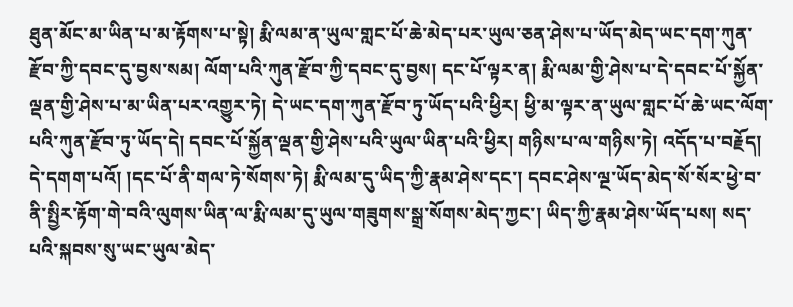ཐུན་མོང་མ་ཡིན་པ་མ་རྟོགས་པ་སྟེ། རྨི་ལམ་ན་ཡུལ་གླང་པོ་ཆེ་མེད་པར་ཡུལ་ཅན་ཤེས་པ་ཡོད་མེད་ཡང་དག་ཀུན་རྫོབ་ཀྱི་དབང་དུ་བྱས་སམ། ལོག་པའི་ཀུན་རྫོབ་ཀྱི་དབང་དུ་བྱས། དང་པོ་ལྟར་ན། རྨི་ལམ་གྱི་ཤེས་པ་དེ་དབང་པོ་སྐྱོན་ལྡན་གྱི་ཤེས་པ་མ་ཡིན་པར་འགྱུར་ཏེ། དེ་ཡང་དག་ཀུན་རྫོབ་ཏུ་ཡོད་པའི་ཕྱིར། ཕྱི་མ་ལྟར་ན་ཡུལ་གླང་པོ་ཆེ་ཡང་ལོག་པའི་ཀུན་རྫོབ་ཏུ་ཡོད་དེ། དབང་པོ་སྐྱོན་ལྡན་གྱི་ཤེས་པའི་ཡུལ་ཡིན་པའི་ཕྱིར། གཉིས་པ་ལ་གཉིས་ཏེ། འདོད་པ་བརྗོད། དེ་དགག་པའོ། །དང་པོ་ནི་གལ་ཏེ་སོགས་ཏེ། རྨི་ལམ་དུ་ཡིད་ཀྱི་རྣམ་ཤེས་དང་། དབང་ཤེས་ལྔ་ཡོད་མེད་སོ་སོར་ཕྱེ་བ་ནི་སྤྱིར་རྟོག་གེ་བའི་ལུགས་ཡིན་ལ་རྨི་ལམ་དུ་ཡུལ་གཟུགས་སྒྲ་སོགས་མེད་ཀྱང་། ཡིད་ཀྱི་རྣམ་ཤེས་ཡོད་པས། སད་པའི་སྐབས་སུ་ཡང་ཡུལ་མེད་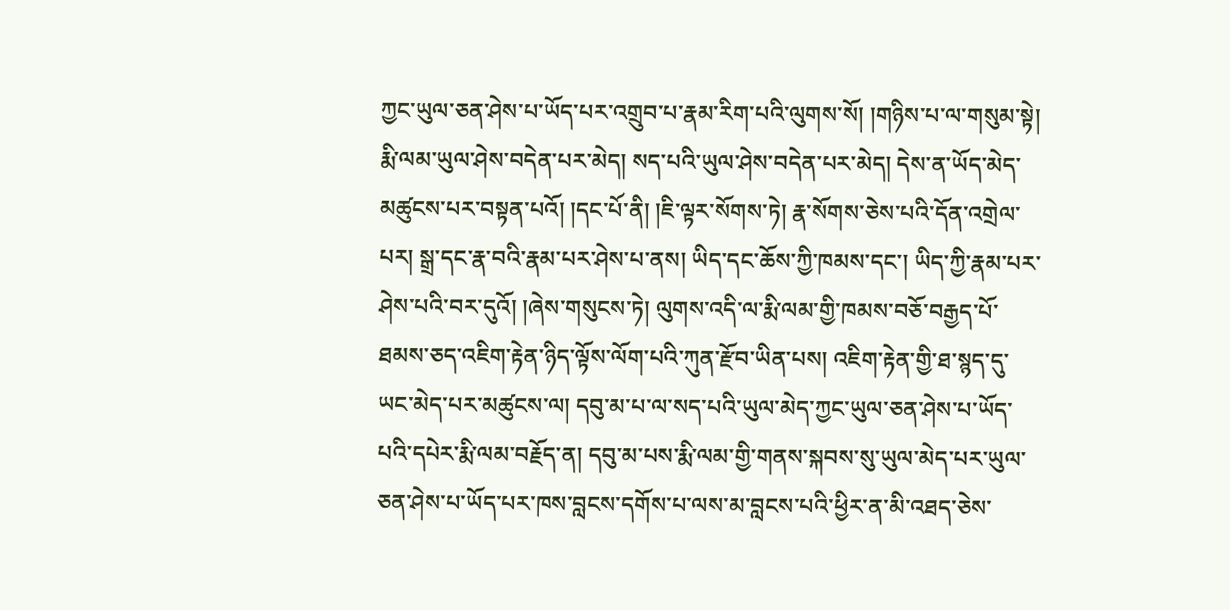ཀྱང་ཡུལ་ཅན་ཤེས་པ་ཡོད་པར་འགྲུབ་པ་རྣམ་རིག་པའི་ལུགས་སོ། །གཉིས་པ་ལ་གསུམ་སྟེ། རྨི་ལམ་ཡུལ་ཤེས་བདེན་པར་མེད། སད་པའི་ཡུལ་ཤེས་བདེན་པར་མེད། དེས་ན་ཡོད་མེད་མཚུངས་པར་བསྟན་པའོ། །དང་པོ་ནི། །ཇི་ལྟར་སོགས་ཏེ། རྣ་སོགས་ཅེས་པའི་དོན་འགྲེལ་པར། སྒྲ་དང་རྣ་བའི་རྣམ་པར་ཤེས་པ་ནས། ཡིད་དང་ཆོས་ཀྱི་ཁམས་དང་། ཡིད་ཀྱི་རྣམ་པར་ཤེས་པའི་བར་དུའོ། །ཞེས་གསུངས་ཏེ། ལུགས་འདི་ལ་རྨི་ལམ་གྱི་ཁམས་བཅོ་བརྒྱད་པོ་ཐམས་ཅད་འཇིག་རྟེན་ཉིད་ལྟོས་ལོག་པའི་ཀུན་རྫོབ་ཡིན་པས། འཇིག་རྟེན་གྱི་ཐ་སྙད་དུ་ཡང་མེད་པར་མཚུངས་ལ། དབུ་མ་པ་ལ་སད་པའི་ཡུལ་མེད་ཀྱང་ཡུལ་ཅན་ཤེས་པ་ཡོད་པའི་དཔེར་རྨི་ལམ་བརྗོད་ན། དབུ་མ་པས་རྨི་ལམ་གྱི་གནས་སྐབས་སུ་ཡུལ་མེད་པར་ཡུལ་ཅན་ཤེས་པ་ཡོད་པར་ཁས་བླངས་དགོས་པ་ལས་མ་བླངས་པའི་ཕྱིར་ན་མི་འཐད་ཅེས་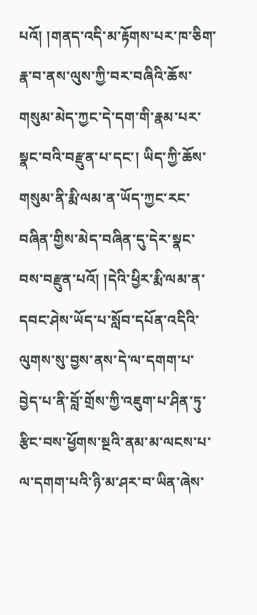པའོ། །གནད་འདི་མ་རྟོགས་པར་ཁ་ཅིག་རྣ་བ་ནས་ལུས་ཀྱི་བར་བཞིའི་ཆོས་གསུམ་མེད་ཀྱང་དེ་དག་གི་རྣམ་པར་སྣང་བའི་བརྫུན་པ་དང་། ཡིད་ཀྱི་ཆོས་གསུམ་ནི་རྨི་ལམ་ན་ཡོད་ཀྱང་རང་བཞིན་གྱིས་མེད་བཞིན་དུ་དེར་སྣང་བས་བརྫུན་པའོ། །དེའི་ཕྱིར་རྨི་ལམ་ན་དབང་ཤེས་ཡོད་པ་སློབ་དཔོན་འདིའི་ལུགས་སུ་བྱས་ནས་དེ་ལ་དགག་པ་བྱེད་པ་ནི་བློ་གྲོས་ཀྱི་འཇུག་པ་ཤིན་ཏུ་རྩིང་བས་ཕྱོགས་སྔའི་ནམ་མ་ལངས་པ་ལ་དགག་པའི་ཉི་མ་ཤར་བ་ཡིན་ཞེས་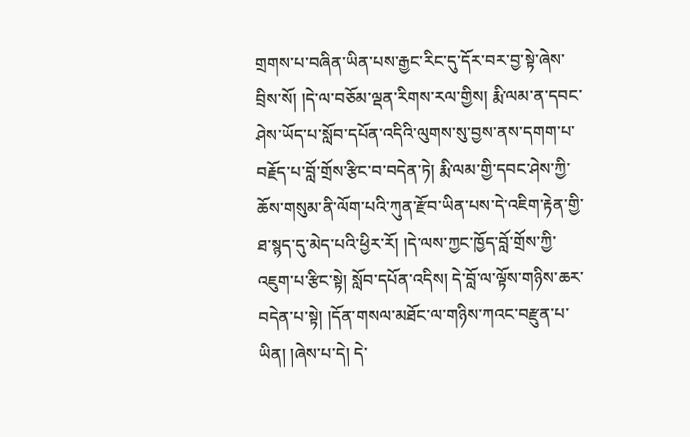གྲགས་པ་བཞིན་ཡིན་པས་རྒྱང་རིང་དུ་དོར་བར་བྱ་སྟེ་ཞེས་བྲིས་སོ། །དེ་ལ་བཅོམ་ལྡན་རིགས་རལ་གྱིས། རྨི་ལམ་ན་དབང་ཤེས་ཡོད་པ་སློབ་དཔོན་འདིའི་ལུགས་སུ་བྱས་ནས་དགག་པ་བརྗོད་པ་བློ་གྲོས་རྩིང་བ་བདེན་ཏེ། རྨི་ལམ་གྱི་དབང་ཤེས་ཀྱི་ཆོས་གསུམ་ནི་ལོག་པའི་ཀུན་རྫོབ་ཡིན་པས་དེ་འཇིག་རྟེན་གྱི་ཐ་སྙད་དུ་མེད་པའི་ཕྱིར་རོ། །དེ་ལས་ཀྱང་ཁྱོད་བློ་གྲོས་ཀྱི་འཇུག་པ་རྩིང་སྟེ། སློབ་དཔོན་འདིས། དེ་བློ་ལ་ལྟོས་གཉིས་ཆར་བདེན་པ་སྟེ། །དོན་གསལ་མཐོང་ལ་གཉིས་ཀའང་བརྫུན་པ་ཡིན། །ཞེས་པ་དེ། དེ་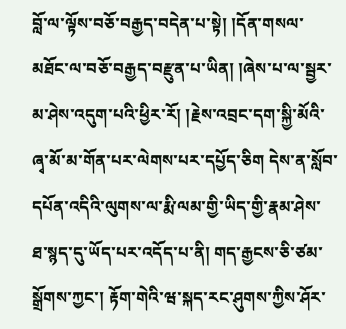བློ་ལ་ལྟོས་བཅོ་བརྒྱད་བདེན་པ་སྟེ། །དོན་གསལ་མཐོང་ལ་བཅོ་བརྒྱད་བརྫུན་པ་ཡིན། །ཞེས་པ་ལ་སྦྱར་མ་ཤེས་འདུག་པའི་ཕྱིར་རོ། །རྗེས་འབྲང་དག་སྐྱི་མོའི་ཞྭ་མོ་མ་གོན་པར་ལེགས་པར་དཔྱོད་ཅིག དེས་ན་སློབ་དཔོན་འདིའི་ལུགས་ལ་རྨི་ལམ་གྱི་ཡིད་གྱི་རྣམ་ཤེས་ཐ་སྙད་དུ་ཡོད་པར་འདོད་པ་ནི། གད་རྒྱངས་ཅི་ཙམ་སྒྲོགས་ཀྱང་། རྟོག་གེའི་ཝ་སྐད་རང་ཤུགས་ཀྱིས་ཤོར་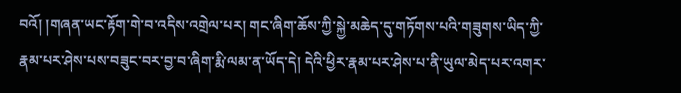བའོ། །གཞན་ཡང་རྟོག་གེ་བ་འདིས་འགྲེལ་པར། གང་ཞིག་ཆོས་ཀྱི་སྐྱེ་མཆེད་དུ་གཏོགས་པའི་གཟུགས་ཡིད་ཀྱི་རྣམ་པར་ཤེས་པས་བཟུང་བར་བྱ་བ་ཞིག་རྨི་ལམ་ན་ཡོད་དེ། དེའི་ཕྱིར་རྣམ་པར་ཤེས་པ་ནི་ཡུལ་མེད་པར་འགར་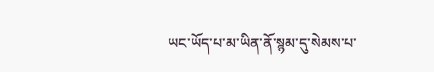ཡང་ཡོད་པ་མ་ཡིན་ནོ་སྙམ་དུ་སེམས་པ་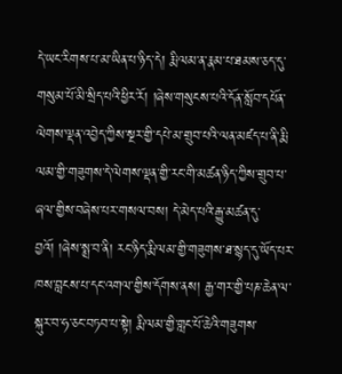དེ་ཡང་རིགས་པ་མ་ཡིན་པ་ཉིད་དེ། རྨི་ལམ་ན་རྣམ་པ་ཐམས་ཅད་དུ་གསུམ་པོ་མི་སྲིད་པའི་ཕྱིར་རོ། །ཞེས་གསུངས་པའི་དོན་སློབ་དཔོན་ལེགས་ལྡན་འབྱེད་ཀྱིས་སྔར་གྱི་དཔེ་མ་གྲུབ་པའི་ལན་མཛད་པ་ནི་རྨི་ལམ་གྱི་གཟུགས་དེ་ལེགས་ལྡན་གྱི་རང་གི་མཚན་ཉིད་ཀྱིས་གྲུབ་པ་ཞལ་གྱིས་བཞེས་པར་གསལ་བས། དེ་མེད་པའི་རྒྱུ་མཚན་དུ་བྱའོ། །ཞེས་སྨྲ་བ་ནི། རང་ཉིད་རྨི་ལམ་གྱི་གཟུགས་ཐ་སྙད་དུ་ཡོད་པར་ཁས་བླངས་པ་དང་འགལ་གྱིས་དོགས་ནས། རྒྱ་གར་གྱི་པཎ་ཆེན་ལ་སྐུར་བ་ཧ་ཅང་བཏབ་པ་སྟེ། རྨི་ལམ་གྱི་གླང་པོ་ཆེའི་གཟུགས་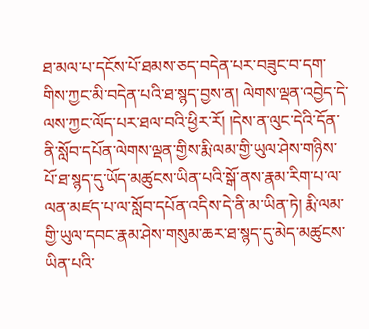ཐ་མལ་པ་དངོས་པོ་ཐམས་ཅད་བདེན་པར་བཟུང་བ་དག་གིས་ཀྱང་མི་བདེན་པའི་ཐ་སྙད་བྱས་ན། ལེགས་ལྡན་འབྱེད་དེ་ལས་ཀྱང་ལོད་པར་ཐལ་བའི་ཕྱིར་རོ། །དེས་ན་ལུང་དེའི་དོན་ནི་སློབ་དཔོན་ལེགས་ལྡན་གྱིས་རྨི་ལམ་གྱི་ཡུལ་ཤེས་གཉིས་པོ་ཐ་སྙད་དུ་ཡོད་མཚུངས་ཡིན་པའི་སྒོ་ནས་རྣམ་རིག་པ་ལ་ལན་མཛད་པ་ལ་སློབ་དཔོན་འདིས་དེ་ནི་མ་ཡིན་ཏེ། རྨི་ལམ་གྱི་ཡུལ་དབང་རྣམ་ཤེས་གསུམ་ཆར་ཐ་སྙད་དུ་མེད་མཚུངས་ཡིན་པའི་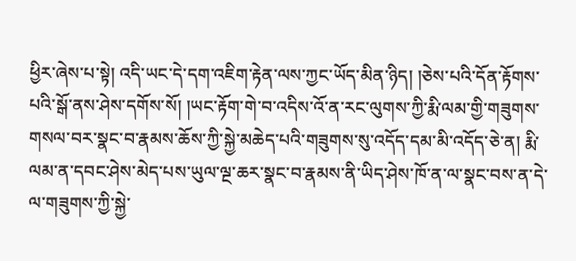ཕྱིར་ཞེས་པ་སྟེ། འདི་ཡང་དེ་དག་འཇིག་རྟེན་ལས་ཀྱང་ཡོད་མིན་ཉིད། །ཅེས་པའི་དོན་རྟོགས་པའི་སྒོ་ནས་ཤེས་དགོས་སོ། །ཡང་རྟོག་གེ་བ་འདིས་འོ་ན་རང་ལུགས་ཀྱི་རྨི་ལམ་གྱི་གཟུགས་གསལ་བར་སྣང་བ་རྣམས་ཆོས་ཀྱི་སྐྱེ་མཆེད་པའི་གཟུགས་སུ་འདོད་དམ་མི་འདོད་ཅེ་ན། རྨི་ལམ་ན་དབང་ཤེས་མེད་པས་ཡུལ་ལྔ་ཆར་སྣང་བ་རྣམས་ནི་ཡིད་ཤེས་ཁོ་ན་ལ་སྣང་བས་ན་དེ་ལ་གཟུགས་ཀྱི་སྐྱེ་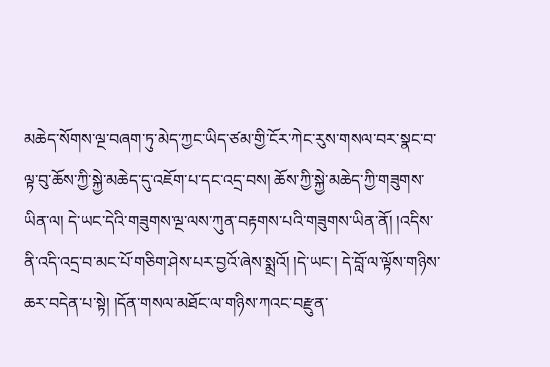མཆེད་སོགས་ལྔ་བཞག་ཏུ་མེད་ཀྱང་ཡིད་ཙམ་གྱི་ངོར་ཀེང་རུས་གསལ་བར་སྣང་བ་ལྟ་བུ་ཆོས་ཀྱི་སྐྱེ་མཆེད་དུ་འཇོག་པ་དང་འདྲ་བས། ཆོས་ཀྱི་སྐྱེ་མཆེད་ཀྱི་གཟུགས་ཡིན་ལ། དེ་ཡང་དེའི་གཟུགས་ལྔ་ལས་ཀུན་བརྟགས་པའི་གཟུགས་ཡིན་ནོ། །འདིས་ནི་འདི་འདྲ་བ་མང་པོ་གཅིག་ཤེས་པར་བྱའོ་ཞེས་སྨྲའོ། །དེ་ཡང་། དེ་བློ་ལ་ལྟོས་གཉིས་ཆར་བདེན་པ་སྟེ། །དོན་གསལ་མཐོང་ལ་གཉིས་ཀའང་བརྫུན་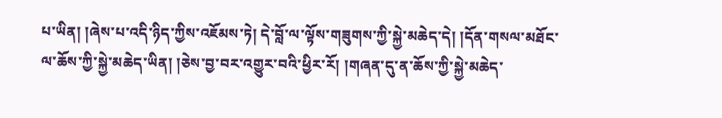པ་ཡིན། །ཞེས་པ་འདི་ཉིད་ཀྱིས་འཇོམས་ཏེ། དེ་བློ་ལ་ལྟོས་གཟུགས་ཀྱི་སྐྱེ་མཆེད་དེ། །དོན་གསལ་མཐོང་ལ་ཆོས་ཀྱི་སྐྱེ་མཆེད་ཡིན། །ཅེས་བྱ་བར་འགྱུར་བའི་ཕྱིར་རོ། །གཞན་དུ་ན་ཆོས་ཀྱི་སྐྱེ་མཆེད་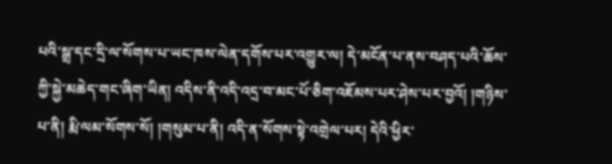པའི་སྒྲ་དང་དྲི་ལ་སོགས་པ་ཡང་ཁས་ལེན་དགོས་པར་འགྱུར་ལ། དེ་མངོན་པ་ནས་བཤད་པའི་ཆོས་ཀྱི་སྐྱེ་མཆེད་གང་ཞིག་ཡིན། འདིས་ནི་འདི་འདྲ་བ་མང་པོ་ཅིག་འཇོམས་པར་ཤེས་པར་བྱའོ། །གཉིས་པ་ནི། རྨི་ལམ་སོགས་སོ། །གསུམ་པ་ནི། འདི་ན་སོགས་སྟེ་འགྲེལ་པར། དེའི་ཕྱིར་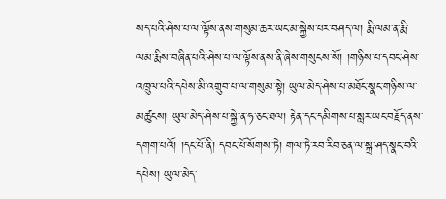སད་པའི་ཤེས་པ་ལ་ལྟོས་ནས་གསུམ་ཆར་ཡང་མ་སྐྱེས་པར་བཤད་ལ། རྨི་ལམ་ན་རྨི་ལམ་རྨིས་བཞིན་པའི་ཤེས་པ་ལ་ལྟོས་ནས་ནི་ཞེས་གསུངས་སོ། །གཉིས་པ་དབང་ཤེས་འཁྲུལ་པའི་དཔེས་མི་འགྲུབ་པ་ལ་གསུམ་སྟེ། ཡུལ་མེད་ཤེས་པ་མཐོང་སྣང་གཉིས་ལ་མཚུངས། ཡུལ་མེད་ཤེས་པ་སྐྱེ་ན་ཧ་ཅང་ཐལ། རྟེན་དང་དམིགས་པ་སླར་ཡང་བརྗོད་ནས་དགག་པའོ། །དང་པོ་ནི། དབང་པོ་སོགས་ཏེ། གལ་ཏེ་རབ་རིབ་ཅན་ལ་སྐྲ་ཤད་སྣང་བའི་དཔེས། ཡུལ་མེད་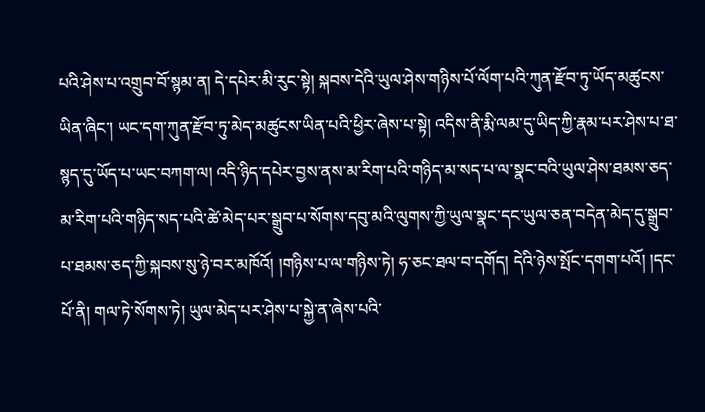པའི་ཤེས་པ་འགྲུབ་བོ་སྙམ་ན། དེ་དཔེར་མི་རུང་སྟེ། སྐབས་དེའི་ཡུལ་ཤེས་གཉིས་པོ་ལོག་པའི་ཀུན་རྫོབ་ཏུ་ཡོད་མཚུངས་ཡིན་ཞིང་། ཡང་དག་ཀུན་རྫོབ་ཏུ་མེད་མཚུངས་ཡིན་པའི་ཕྱིར་ཞེས་པ་སྟེ། འདིས་ནི་རྨི་ལམ་དུ་ཡིད་ཀྱི་རྣམ་པར་ཤེས་པ་ཐ་སྙད་དུ་ཡོད་པ་ཡང་བཀག་ལ། འདི་ཉིད་དཔེར་བྱས་ནས་མ་རིག་པའི་གཉིད་མ་སད་པ་ལ་སྣང་བའི་ཡུལ་ཤེས་ཐམས་ཅད་མ་རིག་པའི་གཉིད་སད་པའི་ཚེ་མེད་པར་སྒྲུབ་པ་སོགས་དབུ་མའི་ལུགས་ཀྱི་ཡུལ་སྣང་དང་ཡུལ་ཅན་བདེན་མེད་དུ་སྒྲུབ་པ་ཐམས་ཅད་ཀྱི་སྐབས་སུ་ཉེ་བར་མཁོའོ། །གཉིས་པ་ལ་གཉིས་ཏེ། ཧ་ཅང་ཐལ་བ་དགོད། དེའི་ཉེས་སྤོང་དགག་པའོ། །དང་པོ་ནི། གལ་ཏེ་སོགས་ཏེ། ཡུལ་མེད་པར་ཤེས་པ་སྐྱེ་ན་ཞེས་པའི་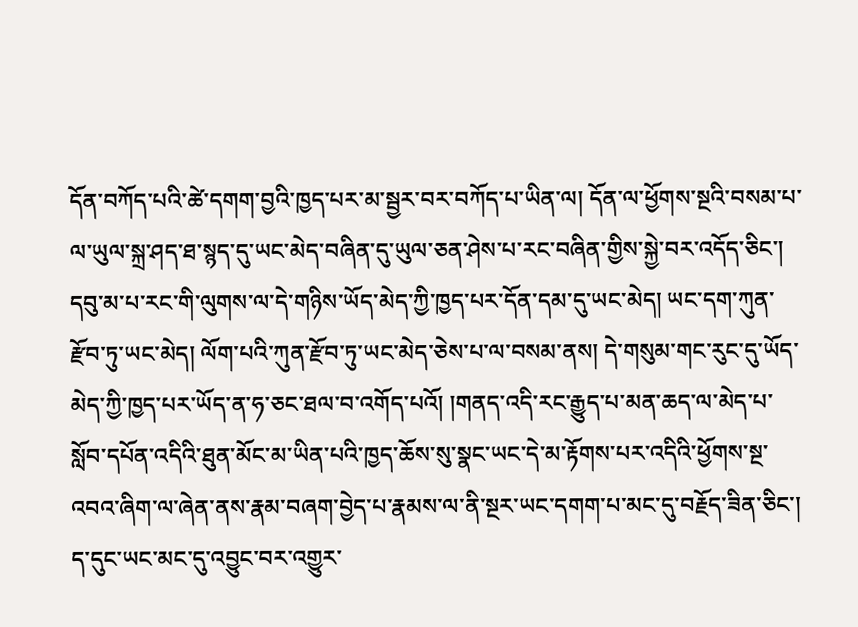དོན་བཀོད་པའི་ཚེ་དགག་བྱའི་ཁྱད་པར་མ་སྦྱར་བར་བཀོད་པ་ཡིན་ལ། དོན་ལ་ཕྱོགས་སྔའི་བསམ་པ་ལ་ཡུལ་སྐྲ་ཤད་ཐ་སྙད་དུ་ཡང་མེད་བཞིན་དུ་ཡུལ་ཅན་ཤེས་པ་རང་བཞིན་གྱིས་སྐྱེ་བར་འདོད་ཅིང་། དབུ་མ་པ་རང་གི་ལུགས་ལ་དེ་གཉིས་ཡོད་མེད་ཀྱི་ཁྱད་པར་དོན་དམ་དུ་ཡང་མེད། ཡང་དག་ཀུན་རྫོབ་ཏུ་ཡང་མེད། ལོག་པའི་ཀུན་རྫོབ་ཏུ་ཡང་མེད་ཅེས་པ་ལ་བསམ་ནས། དེ་གསུམ་གང་རུང་དུ་ཡོད་མེད་ཀྱི་ཁྱད་པར་ཡོད་ན་ཧ་ཅང་ཐལ་བ་འགོད་པའོ། །གནད་འདི་རང་རྒྱུད་པ་མན་ཆད་ལ་མེད་པ་སློབ་དཔོན་འདིའི་ཐུན་མོང་མ་ཡིན་པའི་ཁྱད་ཆོས་སུ་སྣང་ཡང་དེ་མ་རྟོགས་པར་འདིའི་ཕྱོགས་སྔ་འབའ་ཞིག་ལ་ཞེན་ནས་རྣམ་བཞག་བྱེད་པ་རྣམས་ལ་ནི་སྔར་ཡང་དགག་པ་མང་དུ་བརྗོད་ཟིན་ཅིང་། ད་དུང་ཡང་མང་དུ་འབྱུང་བར་འགྱུར་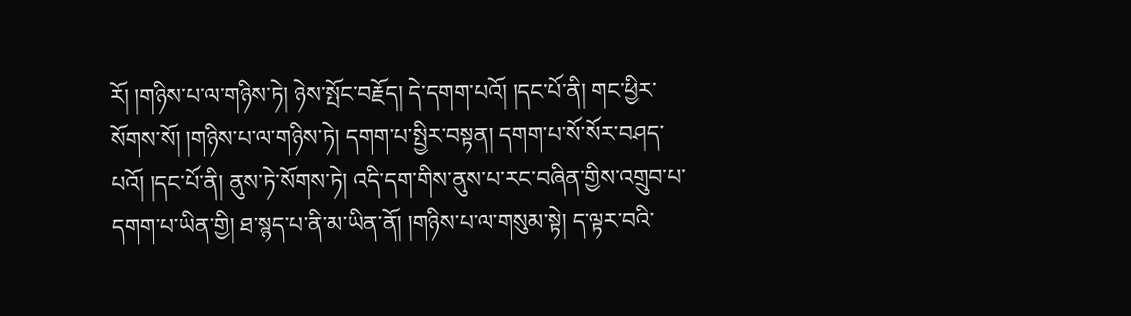རོ། །གཉིས་པ་ལ་གཉིས་ཏེ། ཉེས་སྤོང་བརྗོད། དེ་དགག་པའོ། །དང་པོ་ནི། གང་ཕྱིར་སོགས་སོ། །གཉིས་པ་ལ་གཉིས་ཏེ། དགག་པ་སྤྱིར་བསྟན། དགག་པ་སོ་སོར་བཤད་པའོ། །དང་པོ་ནི། ནུས་ཏེ་སོགས་ཏེ། འདི་དག་གིས་ནུས་པ་རང་བཞིན་གྱིས་འགྲུབ་པ་དགག་པ་ཡིན་གྱི། ཐ་སྙད་པ་ནི་མ་ཡིན་ནོ། །གཉིས་པ་ལ་གསུམ་སྟེ། ད་ལྟར་བའི་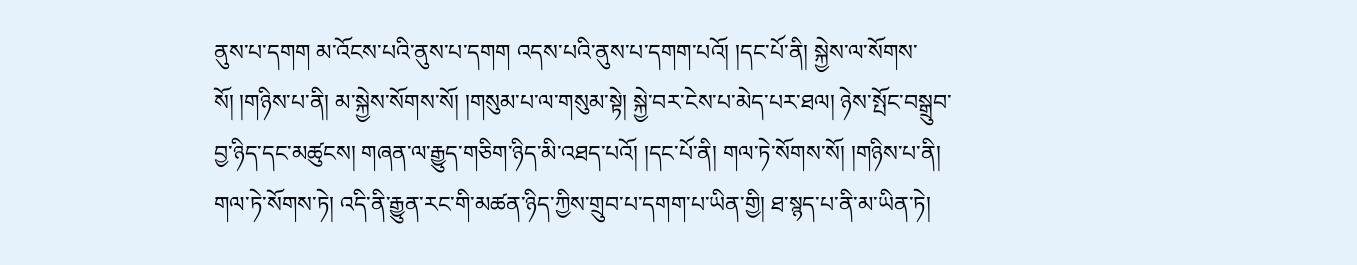ནུས་པ་དགག མ་འོངས་པའི་ནུས་པ་དགག འདས་པའི་ནུས་པ་དགག་པའོ། །དང་པོ་ནི། སྐྱེས་ལ་སོགས་སོ། །གཉིས་པ་ནི། མ་སྐྱེས་སོགས་སོ། །གསུམ་པ་ལ་གསུམ་སྟེ། སྐྱེ་བར་ངེས་པ་མེད་པར་ཐལ། ཉེས་སྤོང་བསྒྲུབ་བྱ་ཉིད་དང་མཚུངས། གཞན་ལ་རྒྱུད་གཅིག་ཉིད་མི་འཐད་པའོ། །དང་པོ་ནི། གལ་ཏེ་སོགས་སོ། །གཉིས་པ་ནི། གལ་ཏེ་སོགས་ཏེ། འདི་ནི་རྒྱུན་རང་གི་མཚན་ཉིད་ཀྱིས་གྲུབ་པ་དགག་པ་ཡིན་གྱི། ཐ་སྙད་པ་ནི་མ་ཡིན་ཏེ།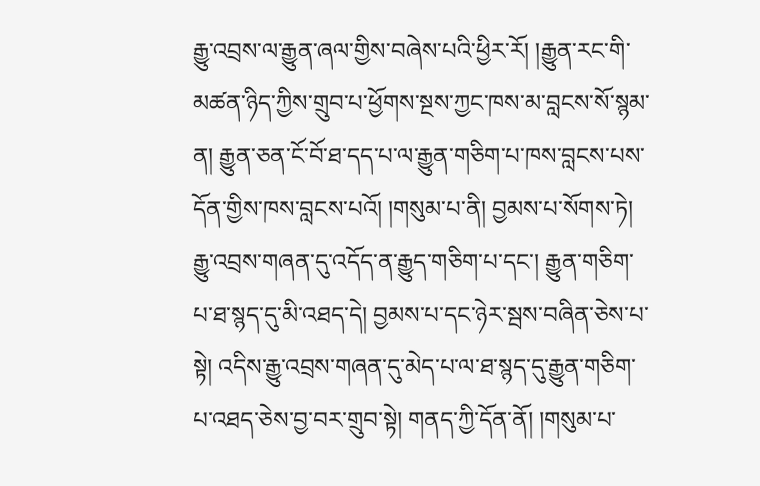རྒྱུ་འབྲས་ལ་རྒྱུན་ཞལ་གྱིས་བཞེས་པའི་ཕྱིར་རོ། །རྒྱུན་རང་གི་མཚན་ཉིད་ཀྱིས་གྲུབ་པ་ཕྱོགས་སྔས་ཀྱང་ཁས་མ་བླངས་སོ་སྙམ་ན། རྒྱུན་ཅན་ངོ་བོ་ཐ་དད་པ་ལ་རྒྱུན་གཅིག་པ་ཁས་བླངས་པས་དོན་གྱིས་ཁས་བླངས་པའོ། །གསུམ་པ་ནི། བྱམས་པ་སོགས་ཏེ། རྒྱུ་འབྲས་གཞན་དུ་འདོད་ན་རྒྱུད་གཅིག་པ་དང་། རྒྱུན་གཅིག་པ་ཐ་སྙད་དུ་མི་འཐད་དེ། བྱམས་པ་དང་ཉེར་སྦས་བཞིན་ཅེས་པ་སྟེ། འདིས་རྒྱུ་འབྲས་གཞན་དུ་མེད་པ་ལ་ཐ་སྙད་དུ་རྒྱུན་གཅིག་པ་འཐད་ཅེས་བྱ་བར་གྲུབ་སྟེ། གནད་ཀྱི་དོན་ནོ། །གསུམ་པ་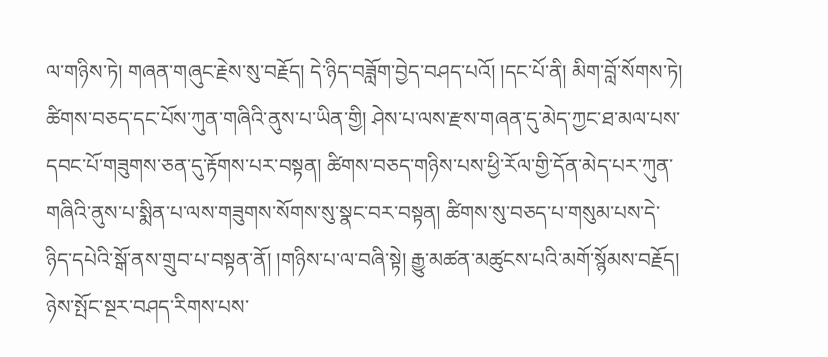ལ་གཉིས་ཏེ། གཞན་གཞུང་རྗེས་སུ་བརྗོད། དེ་ཉིད་བཟློག་བྱེད་བཤད་པའོ། །དང་པོ་ནི། མིག་བློ་སོགས་ཏེ། ཚིགས་བཅད་དང་པོས་ཀུན་གཞིའི་ནུས་པ་ཡིན་གྱི། ཤེས་པ་ལས་རྫས་གཞན་དུ་མེད་ཀྱང་ཐ་མལ་པས་དབང་པོ་གཟུགས་ཅན་དུ་རྟོགས་པར་བསྟན། ཚིགས་བཅད་གཉིས་པས་ཕྱི་རོལ་གྱི་དོན་མེད་པར་ཀུན་གཞིའི་ནུས་པ་སྨིན་པ་ལས་གཟུགས་སོགས་སུ་སྣང་བར་བསྟན། ཚིགས་སུ་བཅད་པ་གསུམ་པས་དེ་ཉིད་དཔེའི་སྒོ་ནས་གྲུབ་པ་བསྟན་ནོ། །གཉིས་པ་ལ་བཞི་སྟེ། རྒྱུ་མཚན་མཚུངས་པའི་མགོ་སྙོམས་བརྗོད། ཉེས་སྤོང་སྔར་བཤད་རིགས་པས་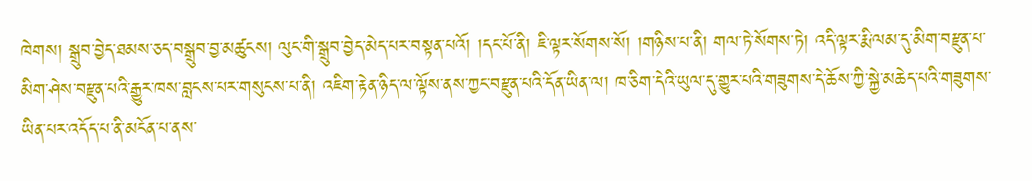ཁེགས། སྒྲུབ་བྱེད་ཐམས་ཅད་བསྒྲུབ་བྱ་མཚུངས། ལུང་གི་སྒྲུབ་བྱེད་མེད་པར་བསྟན་པའོ། །དང་པོ་ནི། ཇི་ལྟར་སོགས་སོ། །གཉིས་པ་ནི། གལ་ཏེ་སོགས་ཏེ། འདི་ལྟར་རྨི་ལམ་དུ་མིག་བརྫུན་པ་མིག་ཤེས་བརྫུན་པའི་རྒྱུར་ཁས་བླངས་པར་གསུངས་པ་ནི། འཇིག་རྟེན་ཉིད་ལ་ལྟོས་ནས་ཀྱང་བརྫུན་པའི་དོན་ཡིན་ལ། ཁ་ཅིག་དེའི་ཡུལ་དུ་གྱུར་པའི་གཟུགས་དེ་ཆོས་ཀྱི་སྐྱེ་མཆེད་པའི་གཟུགས་ཡིན་པར་འདོད་པ་ནི་མངོན་པ་ནས་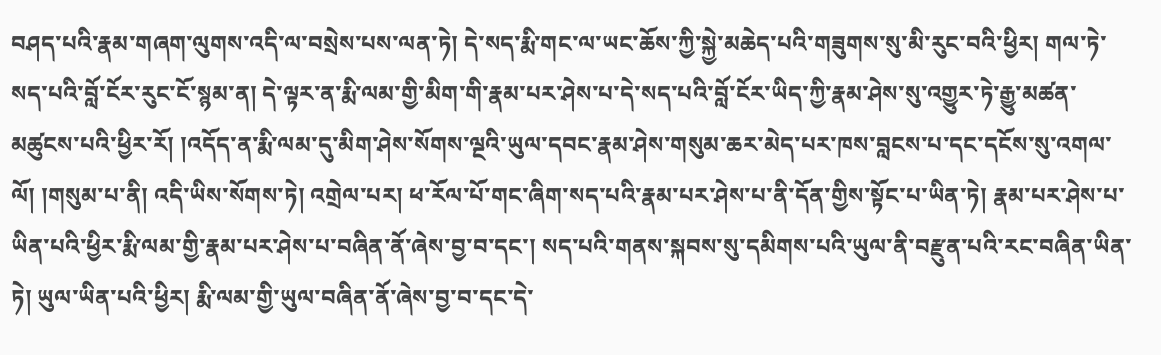བཤད་པའི་རྣམ་གཞག་ལུགས་འདི་ལ་བསྲེས་པས་ལན་ཏེ། དེ་སད་རྨི་གང་ལ་ཡང་ཆོས་ཀྱི་སྐྱེ་མཆེད་པའི་གཟུགས་སུ་མི་རུང་བའི་ཕྱིར། གལ་ཏེ་སད་པའི་བློ་ངོར་རུང་ངོ་སྙམ་ན། དེ་ལྟར་ན་རྨི་ལམ་གྱི་མིག་གི་རྣམ་པར་ཤེས་པ་དེ་སད་པའི་བློ་ངོར་ཡིད་ཀྱི་རྣམ་ཤེས་སུ་འགྱུར་ཏེ་རྒྱུ་མཚན་མཚུངས་པའི་ཕྱིར་རོ། །འདོད་ན་རྨི་ལམ་དུ་མིག་ཤེས་སོགས་ལྔའི་ཡུལ་དབང་རྣམ་ཤེས་གསུམ་ཆར་མེད་པར་ཁས་བླངས་པ་དང་དངོས་སུ་འགལ་ལོ། །གསུམ་པ་ནི། འདི་ཡིས་སོགས་ཏེ། འགྲེལ་པར། ཕ་རོལ་པོ་གང་ཞིག་སད་པའི་རྣམ་པར་ཤེས་པ་ནི་དོན་གྱིས་སྟོང་པ་ཡིན་ཏེ། རྣམ་པར་ཤེས་པ་ཡིན་པའི་ཕྱིར་རྨི་ལམ་གྱི་རྣམ་པར་ཤེས་པ་བཞིན་ནོ་ཞེས་བྱ་བ་དང་། སད་པའི་གནས་སྐབས་སུ་དམིགས་པའི་ཡུལ་ནི་བརྫུན་པའི་རང་བཞིན་ཡིན་ཏེ། ཡུལ་ཡིན་པའི་ཕྱིར། རྨི་ལམ་གྱི་ཡུལ་བཞིན་ནོ་ཞེས་བྱ་བ་དང་དེ་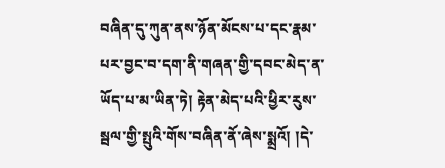བཞིན་དུ་ཀུན་ནས་ཉོན་མོངས་པ་དང་རྣམ་པར་བྱང་བ་དག་ནི་གཞན་གྱི་དབང་མེད་ན་ཡོད་པ་མ་ཡིན་ཏེ། རྟེན་མེད་པའི་ཕྱིར་རུས་སྦལ་གྱི་སྤུའི་གོས་བཞིན་ནོ་ཞེས་སྨྲའོ། །དེ་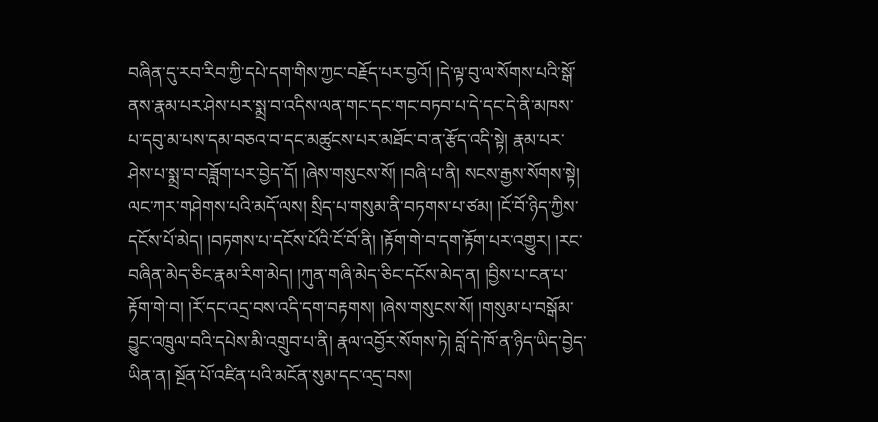བཞིན་དུ་རབ་རིབ་ཀྱི་དཔེ་དག་གིས་ཀྱང་བརྗོད་པར་བྱའོ། །དེ་ལྟ་བུ་ལ་སོགས་པའི་སྒོ་ནས་རྣམ་པར་ཤེས་པར་སྨྲ་བ་འདིས་ལན་གང་དང་གང་བཏབ་པ་དེ་དང་དེ་ནི་མཁས་པ་དབུ་མ་པས་དམ་བཅའ་བ་དང་མཚུངས་པར་མཐོང་བ་ན་རྩོད་འདི་སྟེ། རྣམ་པར་ཤེས་པ་སྨྲ་བ་བཟློག་པར་བྱེད་དོ། །ཞེས་གསུངས་སོ། །བཞི་པ་ནི། སངས་རྒྱས་སོགས་སྟེ། ལང་ཀར་གཤེགས་པའི་མདོ་ལས། སྲིད་པ་གསུམ་ནི་བཏགས་པ་ཙམ། །ངོ་བོ་ཉིད་ཀྱིས་དངོས་པོ་མེད། །བཏགས་པ་དངོས་པོའི་ངོ་བོ་ནི། །རྟོག་གེ་བ་དག་རྟོག་པར་འགྱུར། །རང་བཞིན་མེད་ཅིང་རྣམ་རིག་མེད། །ཀུན་གཞི་མེད་ཅིང་དངོས་མེད་ན། །བྱིས་པ་ངན་པ་རྟོག་གེ་བ། །རོ་དང་འདྲ་བས་འདི་དག་བརྟགས། །ཞེས་གསུངས་སོ། །གསུམ་པ་བསྒོམ་བྱུང་འཁྲུལ་བའི་དཔེས་མི་འགྲུབ་པ་ནི། རྣལ་འབྱོར་སོགས་ཏེ། བློ་དེ་ཁོ་ན་ཉིད་ཡིད་བྱེད་ཡིན་ན། སྔོན་པོ་འཛིན་པའི་མངོན་སུམ་དང་འདྲ་བས།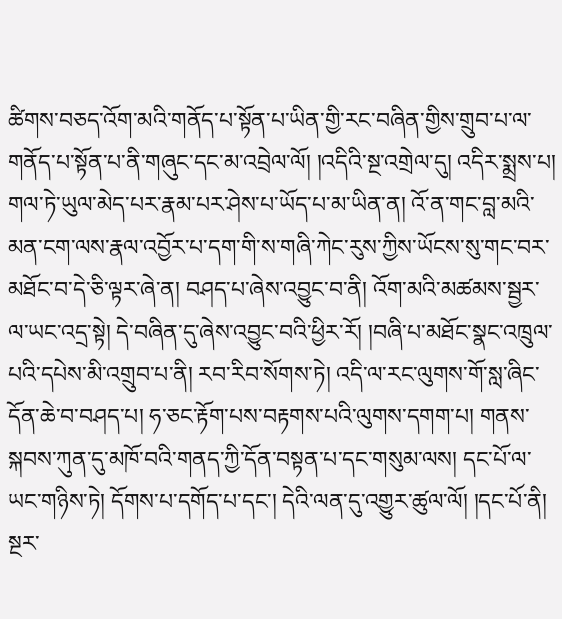ཚིགས་བཅད་འོག་མའི་གནོད་པ་སྟོན་པ་ཡིན་གྱི་རང་བཞིན་གྱིས་གྲུབ་པ་ལ་གནོད་པ་སྟོན་པ་ནི་གཞུང་དང་མ་འབྲེལ་ལོ། །འདིའི་སྔ་འགྲེལ་དུ། འདིར་སྨྲས་པ། གལ་ཏེ་ཡུལ་མེད་པར་རྣམ་པར་ཤེས་པ་ཡོད་པ་མ་ཡིན་ན། འོ་ན་གང་བླ་མའི་མན་ངག་ལས་རྣལ་འབྱོར་པ་དག་གི་ས་གཞི་ཀེང་རུས་ཀྱིས་ཡོངས་སུ་གང་བར་མཐོང་བ་དེ་ཅི་ལྟར་ཞེ་ན། བཤད་པ་ཞེས་འབྱུང་བ་ནི། འོག་མའི་མཚམས་སྦྱར་ལ་ཡང་འདྲ་སྟེ། དེ་བཞིན་དུ་ཞེས་འབྱུང་བའི་ཕྱིར་རོ། །བཞི་པ་མཐོང་སྣང་འཁྲུལ་པའི་དཔེས་མི་འགྲུབ་པ་ནི། རབ་རིབ་སོགས་ཏེ། འདི་ལ་རང་ལུགས་གོ་སླ་ཞིང་དོན་ཆེ་བ་བཤད་པ། ཧ་ཅང་རྟོག་པས་བརྟགས་པའི་ལུགས་དགག་པ། གནས་སྐབས་ཀུན་དུ་མཁོ་བའི་གནད་ཀྱི་དོན་བསྟན་པ་དང་གསུམ་ལས། དང་པོ་ལ་ཡང་གཉིས་ཏེ། དོགས་པ་དགོད་པ་དང་། དེའི་ལན་དུ་འགྱུར་ཚུལ་ལོ། །དང་པོ་ནི། སྔར་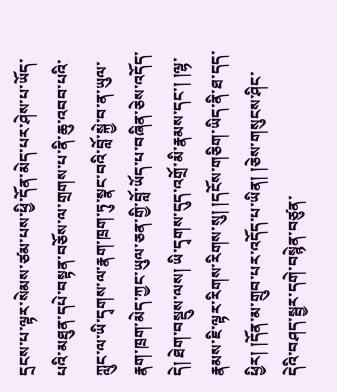དྲངས་པ་ལྟར་སེམས་ཙམ་པས་ཕྱི་དོན་མེད་པར་ཤེས་པ་ཡོད་པའི་མཐུན་དཔེ་བསྟན་བཅོས་ལ་གྲགས་པ་ནི་ཆུ་འབབ་པའི་ཀླུང་ལ་ཡི་དྭགས་ལ་རྣག་ཁྲག་ཏུ་སྣང་བའི་བློ་སྐྱེ་བ་ན་ཡུལ་རྣག་ཁྲག་མེད་ཀྱང་ཡུལ་ཅན་གྱི་བློ་ཡོད་པ་བཞིན་ཅེས་འདོད་དེ། ཐེག་བསྡུས་ལས། ཡི་དྭགས་དུད་འགྲོ་མི་རྣམས་དང་། །ལྷ་རྣམས་ཇི་ལྟར་རིགས་རིགས་སུ། །དངོས་གཅིག་ཡིད་ནི་ཐ་དད་ཕྱིར། །དོན་མ་གྲུབ་པར་འདོད་པ་ཡིན། །ཅེས་གསུངས་ཤིང་དེའི་བཤད་སྦྱར་དགེ་བསྙེན་བཙུན་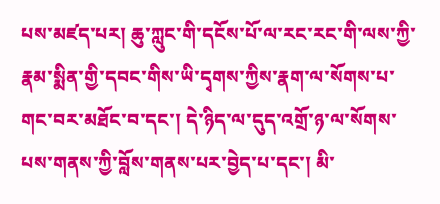པས་མཛད་པར། ཆུ་ཀླུང་གི་དངོས་པོ་ལ་རང་རང་གི་ལས་ཀྱི་རྣམ་སྨིན་གྱི་དབང་གིས་ཡི་དྭགས་ཀྱིས་རྣག་ལ་སོགས་པ་གང་བར་མཐོང་བ་དང་། དེ་ཉིད་ལ་དུད་འགྲོ་ཉ་ལ་སོགས་པས་གནས་ཀྱི་བློས་གནས་པར་བྱེད་པ་དང་། མི་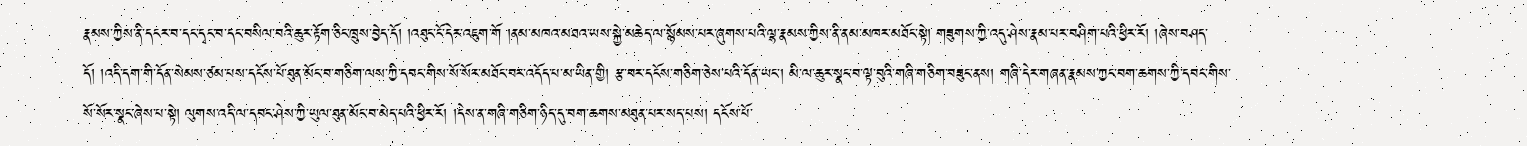རྣམས་ཀྱིས་ནི་དངར་བ་དང་དྭང་བ་དང་བསིལ་བའི་ཆུར་རྟོག་ཅིང་ཁྲུས་བྱེད་དོ། །འཐུང་ངོ་དེར་འཇུག་གོ །ནམ་མཁའ་མཐའ་ཡས་སྐྱེ་མཆེད་ལ་སྙོམས་པར་ཞུགས་པའི་ལྷ་རྣམས་ཀྱིས་ནི་ནམ་མཁར་མཐོང་སྟེ། གཟུགས་ཀྱི་འདུ་ཤེས་རྣམ་པར་བཤིག་པའི་ཕྱིར་རོ། །ཞེས་བཤད་དོ། །འདི་དག་གི་དོན་སེམས་ཙམ་པས་དངོས་པོ་ཐུན་མོང་བ་གཅིག་ལས་ཀྱི་དབང་གིས་སོ་སོར་མཐོང་བར་འདོད་པ་མ་ཡིན་གྱི། རྩ་བར་དངོས་གཅིག་ཅེས་པའི་དོན་ཡང་། མི་ལ་ཆུར་སྣང་བ་ལྟ་བུའི་གཞི་གཅིག་བཟུང་ནས། གཞི་དེར་གཞན་རྣམས་ཀྱང་བག་ཆགས་ཀྱི་དབང་གིས་སོ་སོར་སྣང་ཞེས་པ་སྟེ། ལུགས་འདི་ལ་དབང་ཤེས་ཀྱི་ཡུལ་ཐུན་མོང་བ་མེད་པའི་ཕྱིར་རོ། །དེས་ན་གཞི་གཅིག་ཉིད་དུ་བག་ཆགས་མཐུན་པར་སད་པས། དངོས་པོ་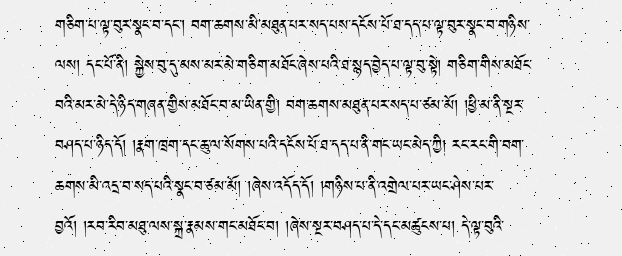གཅིག་པ་ལྟ་བུར་སྣང་བ་དང་། བག་ཆགས་མི་མཐུན་པར་སད་པས་དངོས་པོ་ཐ་དད་པ་ལྟ་བུར་སྣང་བ་གཉིས་ལས། དང་པོ་ནི། སྐྱེས་བུ་དུ་མས་མར་མེ་གཅིག་མཐོང་ཞེས་པའི་ཐ་སྙད་བྱེད་པ་ལྟ་བུ་སྟེ། གཅིག་གིས་མཐོང་བའི་མར་མེ་དེ་ཉིད་གཞན་གྱིས་མཐོང་བ་མ་ཡིན་གྱི། བག་ཆགས་མཐུན་པར་སད་པ་ཙམ་མོ། །ཕྱི་མ་ནི་སྔར་བཤད་པ་ཉིད་དོ། །རྣག་ཁྲག་དང་ཆུ་ལ་སོགས་པའི་དངོས་པོ་ཐ་དད་པ་ནི་གང་ཡང་མེད་ཀྱི། རང་རང་གི་བག་ཆགས་མི་འདྲ་བ་སད་པའི་སྣང་བ་ཙམ་མོ། །ཞེས་འདོད་དོ། །གཉིས་པ་ནི་འགྲེལ་པར་ཡང་ཤེས་པར་བྱའོ། །རབ་རིབ་མཐུ་ལས་སྐྲ་རྣམས་གང་མཐོང་བ། །ཞེས་སྔར་བཤད་པ་དེ་དང་མཚུངས་པ། དེ་ལྟ་བུའི་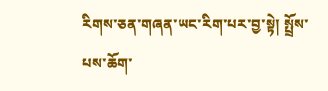རིགས་ཅན་གཞན་ཡང་རིག་པར་བྱ་སྟེ། སྤྲོས་པས་ཆོག་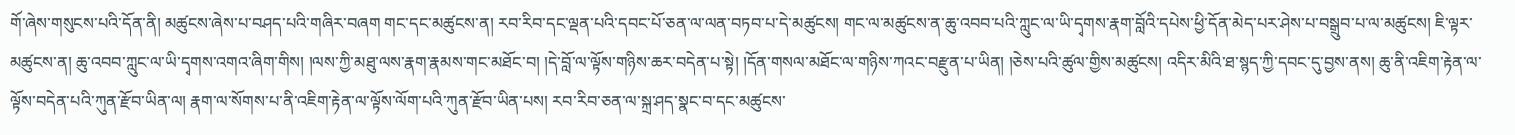གོ་ཞེས་གསུངས་པའི་དོན་ནི། མཚུངས་ཞེས་པ་བཤད་པའི་གཞིར་བཞག གང་དང་མཚུངས་ན། རབ་རིབ་དང་ལྡན་པའི་དབང་པོ་ཅན་ལ་ལན་བཏབ་པ་དེ་མཚུངས། གང་ལ་མཚུངས་ན་ཆུ་འབབ་པའི་ཀླུང་ལ་ཡི་དྭགས་རྣག་བློའི་དཔེས་ཕྱི་དོན་མེད་པར་ཤེས་པ་བསྒྲུབ་པ་ལ་མཚུངས། ཇི་ལྟར་མཚུངས་ན། ཆུ་འབབ་ཀླུང་ལ་ཡི་དྭགས་འགའ་ཞིག་གིས། །ལས་ཀྱི་མཐུ་ལས་རྣག་རྣམས་གང་མཐོང་བ། །དེ་བློ་ལ་ལྟོས་གཉིས་ཆར་བདེན་པ་སྟེ། །དོན་གསལ་མཐོང་ལ་གཉིས་ཀའང་བརྫུན་པ་ཡིན། །ཅེས་པའི་ཚུལ་གྱིས་མཚུངས། འདིར་མིའི་ཐ་སྙད་ཀྱི་དབང་དུ་བྱས་ནས། ཆུ་ནི་འཇིག་རྟེན་ལ་ལྟོས་བདེན་པའི་ཀུན་རྫོབ་ཡིན་ལ། རྣག་ལ་སོགས་པ་ནི་འཇིག་རྟེན་ལ་ལྟོས་ལོག་པའི་ཀུན་རྫོབ་ཡིན་པས། རབ་རིབ་ཅན་ལ་སྐྲ་ཤད་སྣང་བ་དང་མཚུངས་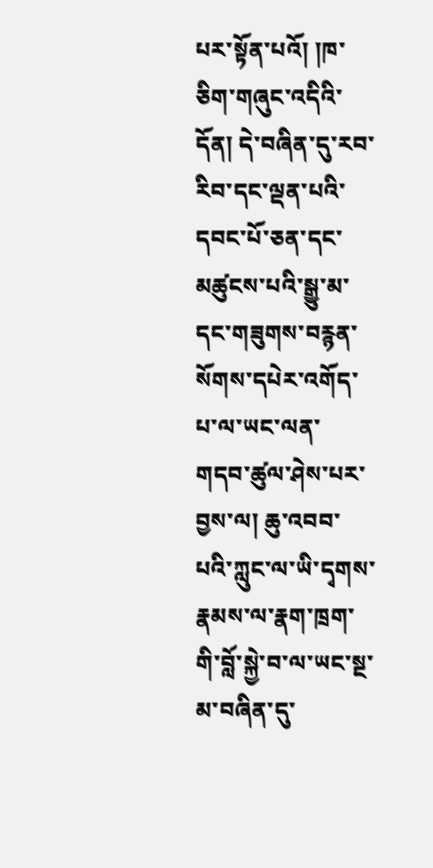པར་སྟོན་པའོ། །ཁ་ཅིག་གཞུང་འདིའི་དོན། དེ་བཞིན་དུ་རབ་རིབ་དང་ལྡན་པའི་དབང་པོ་ཅན་དང་མཚུངས་པའི་སྒྱུ་མ་དང་གཟུགས་བརྙན་སོགས་དཔེར་འགོད་པ་ལ་ཡང་ལན་གདབ་ཚུལ་ཤེས་པར་བྱས་ལ། ཆུ་འབབ་པའི་ཀླུང་ལ་ཡི་དྭགས་རྣམས་ལ་རྣག་ཁྲག་གི་བློ་སྐྱེ་བ་ལ་ཡང་སྔ་མ་བཞིན་དུ་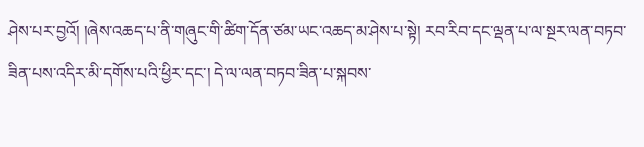ཤེས་པར་བྱའོ། །ཞེས་འཆད་པ་ནི་གཞུང་གི་ཚིག་དོན་ཙམ་ཡང་འཆད་མ་ཤེས་པ་སྟེ། རབ་རིབ་དང་ལྡན་པ་ལ་སྔར་ལན་བཏབ་ཟིན་པས་འདིར་མི་དགོས་པའི་ཕྱིར་དང་། དེ་ལ་ལན་བཏབ་ཟིན་པ་སྐབས་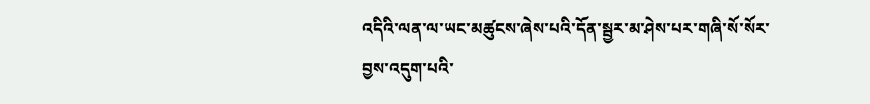འདིའི་ལན་ལ་ཡང་མཚུངས་ཞེས་པའི་དོན་སྦྱར་མ་ཤེས་པར་གཞི་སོ་སོར་བྱས་འདུག་པའི་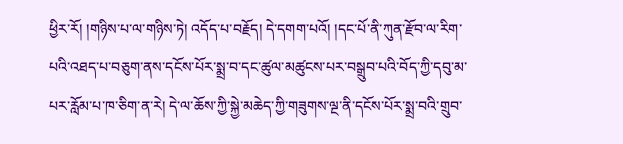ཕྱིར་རོ། །གཉིས་པ་ལ་གཉིས་ཏེ། འདོད་པ་བརྗོད། དེ་དགག་པའོ། །དང་པོ་ནི་ཀུན་རྫོབ་ལ་རིག་པའི་འཐད་པ་བཅུག་ནས་དངོས་པོར་སྨྲ་བ་དང་ཚུལ་མཚུངས་པར་བསྒྲུབ་པའི་བོད་ཀྱི་དབུ་མ་པར་རློམ་པ་ཁ་ཅིག་ན་རེ། དེ་ལ་ཆོས་ཀྱི་སྐྱེ་མཆེད་ཀྱི་གཟུགས་ལྔ་ནི་དངོས་པོར་སྨྲ་བའི་གྲུབ་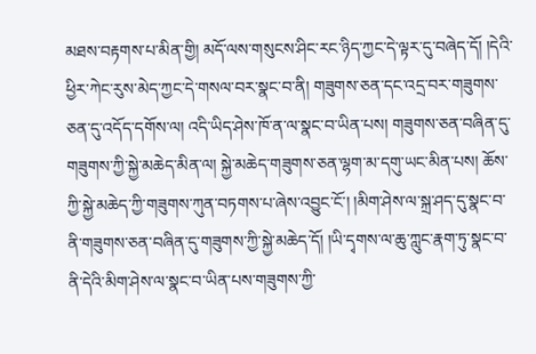མཐས་བརྟགས་པ་མིན་གྱི། མདོ་ལས་གསུངས་ཤིང་རང་ཉིད་ཀྱང་དེ་ལྟར་དུ་བཞེད་དོ། །དེའི་ཕྱིར་ཀེང་རུས་མེད་ཀྱང་དེ་གསལ་བར་སྣང་བ་ནི། གཟུགས་ཅན་དང་འདྲ་བར་གཟུགས་ཅན་དུ་འདོད་དགོས་ལ། འདི་ཡིད་ཤེས་ཁོ་ན་ལ་སྣང་བ་ཡིན་པས། གཟུགས་ཅན་བཞིན་དུ་གཟུགས་ཀྱི་སྐྱེ་མཆེད་མིན་ལ། སྐྱེ་མཆེད་གཟུགས་ཅན་ལྷག་མ་དགུ་ཡང་མིན་པས། ཆོས་ཀྱི་སྐྱེ་མཆེད་ཀྱི་གཟུགས་ཀུན་བཏགས་པ་ཞེས་འབྱུང་ངོ་། །མིག་ཤེས་ལ་སྐྲ་ཤད་དུ་སྣང་བ་ནི་གཟུགས་ཅན་བཞིན་དུ་གཟུགས་ཀྱི་སྐྱེ་མཆེད་དོ། །ཡི་དྭགས་ལ་ཆུ་ཀླུང་རྣག་ཏུ་སྣང་བ་ནི་དེའི་མིག་ཤེས་ལ་སྣང་བ་ཡིན་པས་གཟུགས་ཀྱི་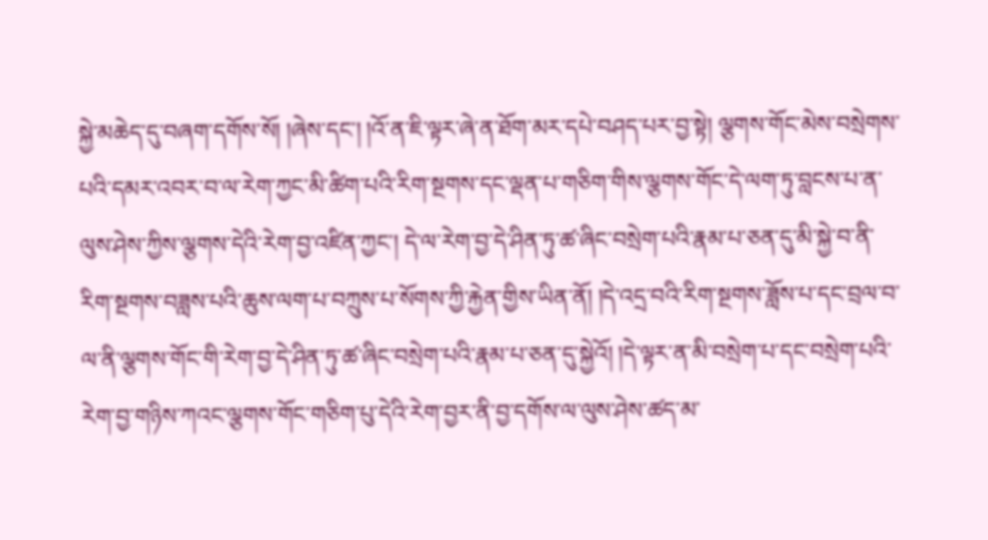སྐྱེ་མཆེད་དུ་བཞག་དགོས་སོ། །ཞེས་དང་། །འོ་ན་ཇི་ལྟར་ཞེ་ན་ཐོག་མར་དཔེ་བཤད་པར་བྱ་སྟེ། ལྕགས་གོང་མེས་བསྲེགས་པའི་དམར་འབར་བ་ལ་རེག་ཀྱང་མི་ཚིག་པའི་རིག་སྔགས་དང་ལྡན་པ་གཅིག་གིས་ལྕགས་གོང་དེ་ལག་ཏུ་བླངས་པ་ན་ལུས་ཤེས་ཀྱིས་ལྕགས་དེའི་རེག་བྱ་འཛིན་ཀྱང་། དེ་ལ་རེག་བྱ་དེ་ཤིན་ཏུ་ཚ་ཞིང་བསྲེག་པའི་རྣམ་པ་ཅན་དུ་མི་སྐྱེ་བ་ནི་རིག་སྔགས་བཟླས་པའི་ཆུས་ལག་པ་བཀྲུས་པ་སོགས་ཀྱི་རྐྱེན་གྱིས་ཡིན་ནོ། །དེ་འདྲ་བའི་རིག་སྔགས་ཟློས་པ་དང་བྲལ་བ་ལ་ནི་ལྕགས་གོང་གི་རེག་བྱ་དེ་ཤིན་ཏུ་ཚ་ཞིང་བསྲེག་པའི་རྣམ་པ་ཅན་དུ་སྐྱེའོ། །དེ་ལྟར་ན་མི་བསྲེག་པ་དང་བསྲེག་པའི་རེག་བྱ་གཉིས་ཀའང་ལྕགས་གོང་གཅིག་པུ་དེའི་རེག་བྱར་ནི་བྱ་དགོས་ལ་ལུས་ཤེས་ཚད་མ་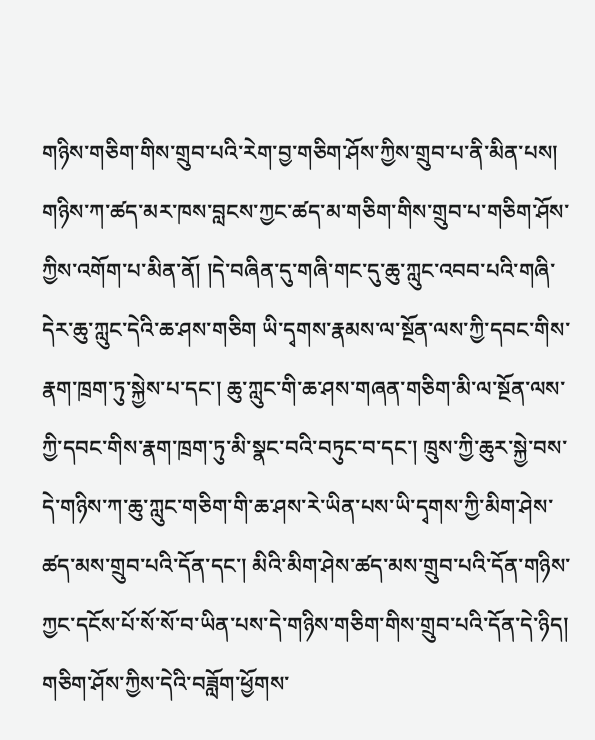གཉིས་གཅིག་གིས་གྲུབ་པའི་རེག་བྱ་གཅིག་ཤོས་ཀྱིས་གྲུབ་པ་ནི་མིན་པས། གཉིས་ཀ་ཚད་མར་ཁས་བླངས་ཀྱང་ཚད་མ་གཅིག་གིས་གྲུབ་པ་གཅིག་ཤོས་ཀྱིས་འགོག་པ་མིན་ནོ། །དེ་བཞིན་དུ་གཞི་གང་དུ་ཆུ་ཀླུང་འབབ་པའི་གཞི་དེར་ཆུ་ཀླུང་དེའི་ཆ་ཤས་གཅིག ཡི་དྭགས་རྣམས་ལ་སྔོན་ལས་ཀྱི་དབང་གིས་རྣག་ཁྲག་ཏུ་སྐྱེས་པ་དང་། ཆུ་ཀླུང་གི་ཆ་ཤས་གཞན་གཅིག་མི་ལ་སྔོན་ལས་ཀྱི་དབང་གིས་རྣག་ཁྲག་ཏུ་མི་སྣང་བའི་བཏུང་བ་དང་། ཁྲུས་ཀྱི་ཆུར་སྐྱེ་བས་དེ་གཉིས་ཀ་ཆུ་ཀླུང་གཅིག་གི་ཆ་ཤས་རེ་ཡིན་པས་ཡི་དྭགས་ཀྱི་མིག་ཤེས་ཚད་མས་གྲུབ་པའི་དོན་དང་། མིའི་མིག་ཤེས་ཚད་མས་གྲུབ་པའི་དོན་གཉིས་ཀྱང་དངོས་པོ་སོ་སོ་བ་ཡིན་པས་དེ་གཉིས་གཅིག་གིས་གྲུབ་པའི་དོན་དེ་ཉིད། གཅིག་ཤོས་ཀྱིས་དེའི་བཟློག་ཕྱོགས་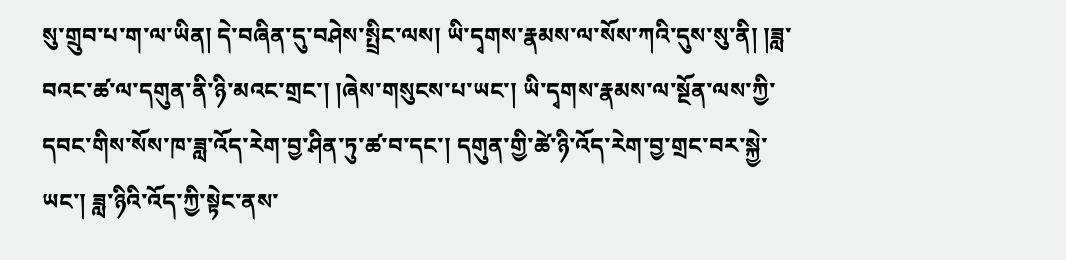སུ་གྲུབ་པ་ག་ལ་ཡིན། དེ་བཞིན་དུ་བཤེས་སྤྲིང་ལས། ཡི་དྭགས་རྣམས་ལ་སོས་ཀའི་དུས་སུ་ནི། །ཟླ་བའང་ཚ་ལ་དགུན་ནི་ཉི་མའང་གྲང་། །ཞེས་གསུངས་པ་ཡང་། ཡི་དྭགས་རྣམས་ལ་སྔོན་ལས་ཀྱི་དབང་གིས་སོས་ཁ་ཟླ་འོད་རེག་བྱ་ཤིན་ཏུ་ཚ་བ་དང་། དགུན་གྱི་ཚེ་ཉི་འོད་རེག་བྱ་གྲང་བར་སྐྱེ་ཡང་། ཟླ་ཉིའི་འོད་ཀྱི་སྟེང་ནས་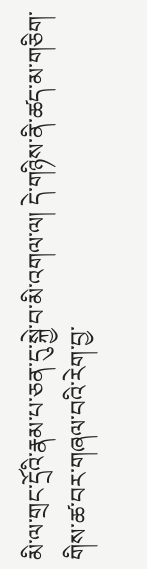མི་ལ་གྲང་དྲོའི་རྣམ་པ་ཅན་དུ་སྐྱེ་བ་མི་འགལ་ལ། དེ་གཉིས་ནི་ཚད་མ་གཅིག་གིས་ཚ་བར་གཞལ་བའི་རེག་བྱ་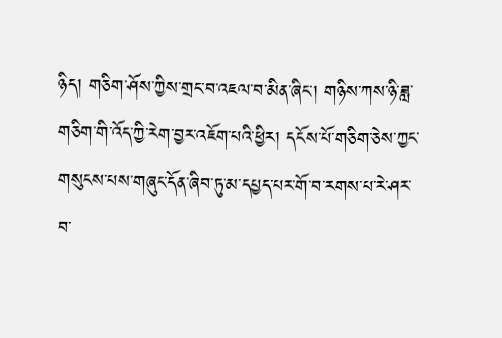ཉིད། གཅིག་ཤོས་ཀྱིས་གྲང་བ་འཇལ་བ་མིན་ཞིང་། གཉིས་ཀས་ཉི་ཟླ་གཅིག་གི་འོད་ཀྱི་རེག་བྱར་འཇོག་པའི་ཕྱིར། དངོས་པོ་གཅིག་ཅེས་ཀྱང་གསུངས་པས་གཞུང་དོན་ཞིབ་ཏུ་མ་དཔྱད་པར་གོ་བ་རགས་པ་རེ་ཤར་བ་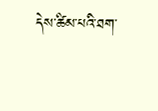དེས་ཚིམ་པའི་ཐག་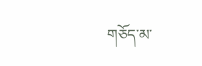གཅོད་མ་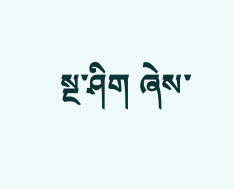སྔ་ཤིག ཞེས་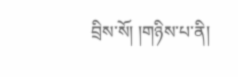བྲིས་སོ། །གཉིས་པ་ནི།